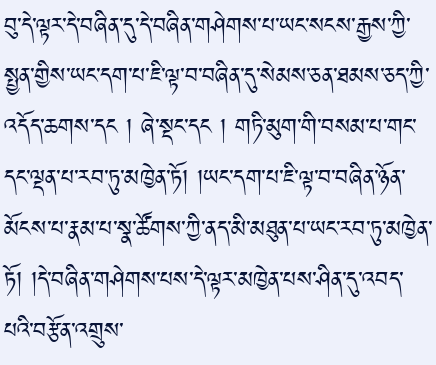བུ་དེ་ལྟར་དེ་བཞིན་དུ་དེ་བཞིན་གཤེགས་པ་ཡང་སངས་རྒྱས་ཀྱི་སྤྱན་གྱིས་ཡང་དག་པ་ཇི་ལྟ་བ་བཞིན་དུ་སེམས་ཅན་ཐམས་ཅད་ཀྱི་འདོད་ཆགས་དང ། ཞེ་སྡང་དང ། གཏི་མུག་གི་བསམ་པ་གང་དང་ལྡན་པ་རབ་ཏུ་མཁྱེན་ཏོ། །ཡང་དག་པ་ཇི་ལྟ་བ་བཞིན་ཉོན་མོངས་པ་རྣམ་པ་སྣ་ཚོགས་ཀྱི་ནད་མི་མཐུན་པ་ཡང་རབ་ཏུ་མཁྱེན་ཏོ། །དེ་བཞིན་གཤེགས་པས་དེ་ལྟར་མཁྱེན་པས་ཤིན་དུ་འབད་པའི་བརྩོན་འགྲུས་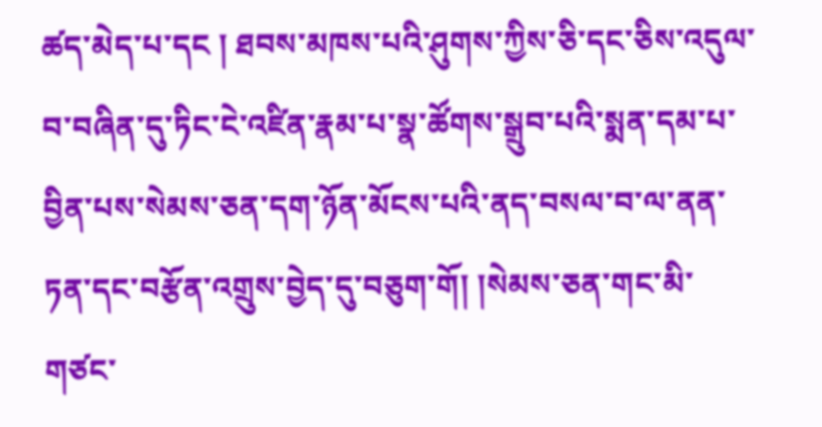ཚད་མེད་པ་དང ། ཐབས་མཁས་པའི་ཤུགས་ཀྱིས་ཅི་དང་ཅིས་འདུལ་བ་བཞིན་དུ་ཏིང་ངེ་འཛིན་རྣམ་པ་སྣ་ཚོགས་སྒྲུབ་པའི་སྨན་དམ་པ་བྱིན་པས་སེམས་ཅན་དག་ཉོན་མོངས་པའི་ནད་བསལ་བ་ལ་ནན་ཏན་དང་བརྩོན་འགྲུས་བྱེད་དུ་བཅུག་གོ། །སེམས་ཅན་གང་མི་གཙང་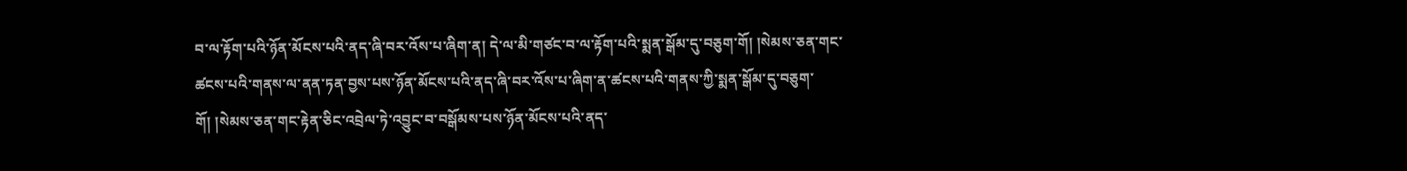བ་ལ་རྟོག་པའི་ཉོན་མོངས་པའི་ནད་ཞི་བར་འོས་པ་ཞིག་ན། དེ་ལ་མི་གཙང་བ་ལ་རྟོག་པའི་སྨན་སྒོམ་དུ་བཅུག་གོ། །སེམས་ཅན་གང་ཚངས་པའི་གནས་ལ་ནན་ཏན་བྱས་པས་ཉོན་མོངས་པའི་ནད་ཞི་བར་འོས་པ་ཞིག་ན་ཚངས་པའི་གནས་ཀྱི་སྨན་སྒོམ་དུ་བཅུག་གོ། །སེམས་ཅན་གང་རྟེན་ཅིང་འབྲེལ་ཏེ་འབྱུང་བ་བསྒོམས་པས་ཉོན་མོངས་པའི་ནད་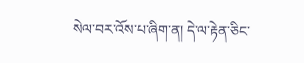སེལ་བར་འོས་པ་ཞིག་ན། དེ་ལ་རྟེན་ཅིང་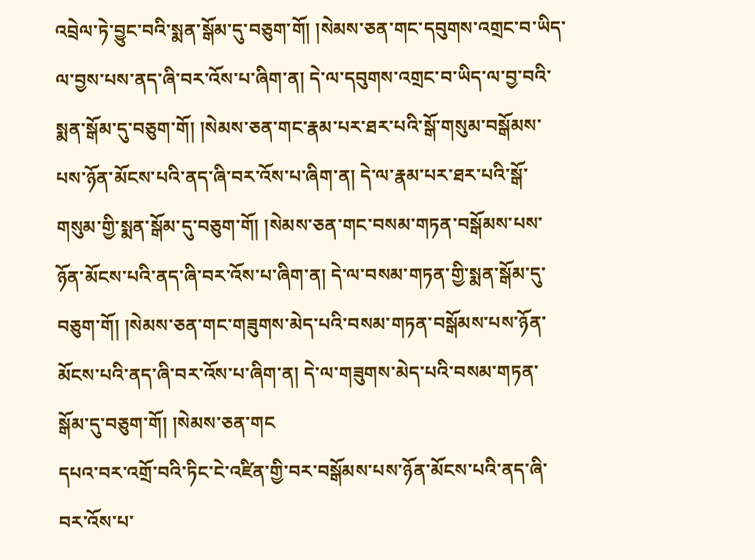འབྲེལ་ཏེ་བྱུང་བའི་སྨན་སྒོམ་དུ་བཅུག་གོ། །སེམས་ཅན་གང་དབུགས་འགྲང་བ་ཡིད་ལ་བྱས་པས་ནད་ཞི་བར་འོས་པ་ཞིག་ན། དེ་ལ་དབུགས་འགྲང་བ་ཡིད་ལ་བྱ་བའི་སྨན་སྒོམ་དུ་བཅུག་གོ། །སེམས་ཅན་གང་རྣམ་པར་ཐར་པའི་སྒོ་གསུམ་བསྒོམས་པས་ཉོན་མོངས་པའི་ནད་ཞི་བར་འོས་པ་ཞིག་ན། དེ་ལ་རྣམ་པར་ཐར་པའི་སྒོ་གསུམ་གྱི་སྨན་སྒོམ་དུ་བཅུག་གོ། །སེམས་ཅན་གང་བསམ་གཏན་བསྒོམས་པས་ཉོན་མོངས་པའི་ནད་ཞི་བར་འོས་པ་ཞིག་ན། དེ་ལ་བསམ་གཏན་གྱི་སྨན་སྒོམ་དུ་བཅུག་གོ། །སེམས་ཅན་གང་གཟུགས་མེད་པའི་བསམ་གཏན་བསྒོམས་པས་ཉོན་མོངས་པའི་ནད་ཞི་བར་འོས་པ་ཞིག་ན། དེ་ལ་གཟུགས་མེད་པའི་བསམ་གཏན་སྒོམ་དུ་བཅུག་གོ། །སེམས་ཅན་གང
དཔའ་བར་འགྲོ་བའི་ཏིང་ངེ་འཛིན་གྱི་བར་བསྒོམས་པས་ཉོན་མོངས་པའི་ནད་ཞི་བར་འོས་པ་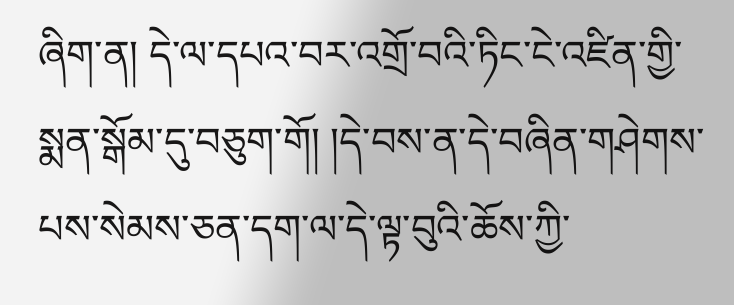ཞིག་ན། དེ་ལ་དཔའ་བར་འགྲོ་བའི་ཏིང་ངེ་འཛིན་གྱི་སྨན་སྒོམ་དུ་བཅུག་གོ། །དེ་བས་ན་དེ་བཞིན་གཤེགས་པས་སེམས་ཅན་དག་ལ་དེ་ལྟ་བུའི་ཆོས་ཀྱི་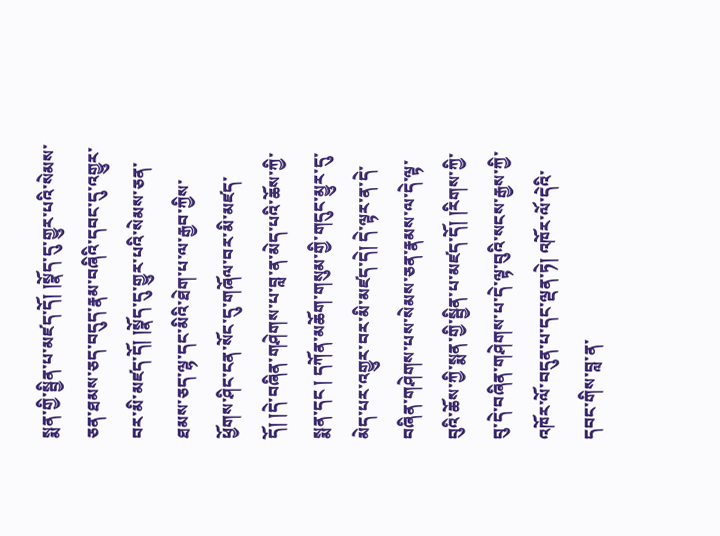སྨན་གྱི་སྦྱིན་པ་མཛད་དོ། །སྣོད་དུ་གྱུར་པའི་སེམས་ཅན་ཐམས་ཅད་བདུད་རྣམ་བཞིའི་དབང་དུ་འགྱུར་བར་མི་མཛད་དོ། །སྣོད་དུ་གྱུར་པའི་སེམས་ཅན་ཐམས་ཅད་ལྷ་དང་མིའི་ཐེག་པ་ལ་རྒྱབ་ཀྱིས་ཕྱོགས་ཤིང་ངན་སོང་དུ་གཞོལ་བར་མི་མཛད་དོ། །དེ་བཞིན་གཤེགས་པ་བླ་ན་མེད་པའི་ཆོས་ཀྱི་སྨན་དང ། དཀོན་མཆོག་གསུམ་གྱི་གདུང་མྱུར་དུ་མེད་པར་འགྱུར་བར་མི་མཛད་དེ། དེ་ལྟར་ན་དེ་བཞིན་གཤེགས་པས་སེམས་ཅན་རྣམས་ལ་དེ་ལྟ་བུའི་ཆོས་ཀྱི་སྨན་གྱི་སྦྱིན་པ་མཛད་དོ། །རིགས་ཀྱི་བུ་དེ་བཞིན་གཤེགས་པ་དེ་ལྟ་བུའི་སངས་རྒྱས་ཀྱི་འཁོར་ལོ་བདུན་པ་དང་ལྡན་ཏེ། འཁོར་ལོ་དེའི་དབང་གིས་བླ་ན་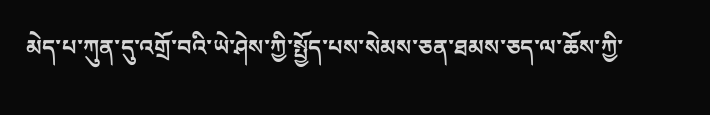མེད་པ་ཀུན་དུ་འགྲོ་བའི་ཡེ་ཤེས་ཀྱི་སྤྱོད་པས་སེམས་ཅན་ཐམས་ཅད་ལ་ཆོས་ཀྱི་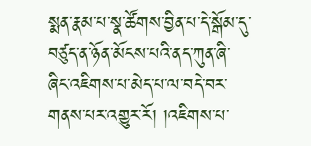སྨན་རྣམ་པ་སྣ་ཚོགས་བྱིན་པ་དེ་སྒོམ་དུ་བཙུད་ན་ཉོན་མོངས་པའི་ནད་ཀུན་ཞི་ཞིང་འཇིགས་པ་མེད་པ་ལ་བདེ་བར་གནས་པར་འགྱུར་རོ། །འཇིགས་པ་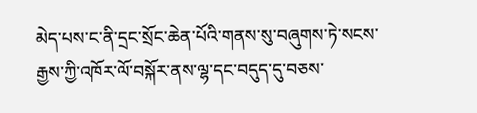མེད་པས་ང་ནི་དྲང་སྲོང་ཆེན་པོའི་གནས་སུ་བཞུགས་ཏེ་སངས་རྒྱས་ཀྱི་འཁོར་ལོ་བསྐོར་ནས་ལྷ་དང་བདུད་དུ་བཅས་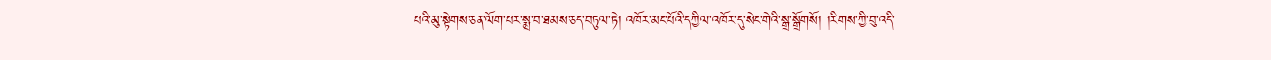པའི་མུ་སྟེགས་ཅན་ལོག་པར་སྨྲ་བ་ཐམས་ཅད་བཏུལ་ཏེ། འཁོར་མང་པོའི་དཀྱིལ་འཁོར་དུ་སེང་གེའི་སྒྲ་སྒྲོགསོ། །རིགས་ཀྱི་བུ་འདི་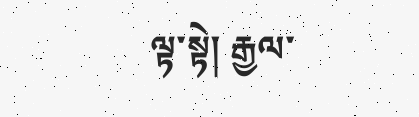ལྟ་སྟེ། རྒྱལ་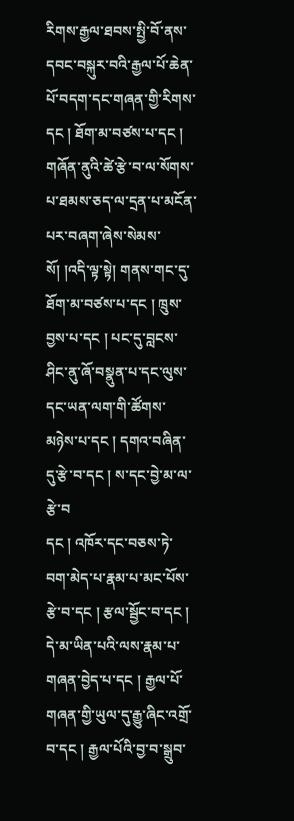རིགས་རྒྱལ་ཐབས་སྤྱི་བོ་ནས་དབང་བསྐུར་བའི་རྒྱལ་པོ་ཆེན་པོ་བདག་དང་གཞན་གྱི་རིགས་དང ། ཐོག་མ་བཙས་པ་དང ། གཞོན་ནུའི་ཚེ་རྩེ་བ་ལ་སོགས་པ་ཐམས་ཅད་ལ་དྲན་པ་མངོན་པར་བཞག་ཞེས་སེམས་སོ། །འདི་ལྟ་སྟེ། གནས་གང་དུ་ཐོག་མ་བཙས་པ་དང ། ཁྲུས་བྱས་པ་དང ། པང་དུ་བླངས་ཤིང་ནུ་ཞོ་བསྣུན་པ་དང་ལུས་དང་ཡན་ལག་གི་ཚོགས་མཉེས་པ་དང ། དགའ་བཞིན་དུ་རྩེ་བ་དང ། ས་དང་བྱེ་མ་ལ་རྩེ་བ
དང ། འཁོར་དང་བཅས་ཏེ་བག་མེད་པ་རྣམ་པ་མང་པོས་རྩེ་བ་དང ། རྩལ་སྦྱོང་བ་དང ། དེ་མ་ཡིན་པའི་ལས་རྣམ་པ་གཞན་བྱེད་པ་དང ། རྒྱལ་པོ་གཞན་གྱི་ཡུལ་དུ་རྒྱུ་ཞིང་འགྲོ་བ་དང ། རྒྱལ་པོའི་བྱ་བ་སྒྲུབ་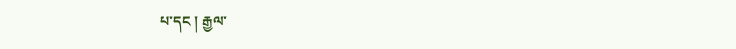པ་དང ། རྒྱལ་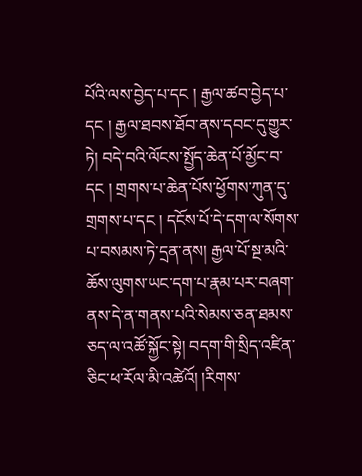པོའི་ལས་བྱེད་པ་དང ། རྒྱལ་ཚབ་བྱེད་པ་དང ། རྒྱལ་ཐབས་ཐོབ་ནས་དབང་དུ་གྱུར་ཏེ། བདེ་བའི་ལོངས་སྤྱོད་ཆེན་པོ་མྱོང་བ་དང ། གྲགས་པ་ཆེན་པོས་ཕྱོགས་ཀུན་དུ་གྲགས་པ་དང ། དངོས་པོ་དེ་དག་ལ་སོགས་པ་བསམས་ཏེ་དྲན་ནས། རྒྱལ་པོ་སྔ་མའི་ཆོས་ལུགས་ཡང་དག་པ་རྣམ་པར་བཞག་ནས་དེ་ན་གནས་པའི་སེམས་ཅན་ཐམས་ཅད་ལ་འཚོ་སྐྱོང་སྟེ། བདག་གི་སྲིད་འཛིན་ཅིང་ཕ་རོལ་མི་འཚེའོ། །རིགས་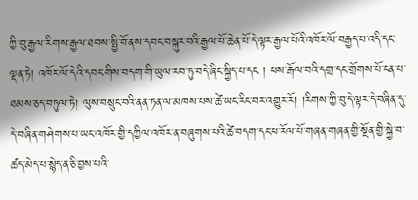ཀྱི་བུ་རྒྱལ་རིགས་རྒྱལ་ཐབས་སྤྱི་བོ་ནས་དབང་བསྐུར་བའི་རྒྱལ་པོ་ཆེན་པོ་དེ་ལྟར་རྒྱལ་པོའི་འཁོར་ལོ་བརྒྱད་པ་འདི་དང་ལྡན་ཏེ། འཁོར་ལོ་དེའི་དབང་གིས་བདག་གི་ཡུལ་རབ་ཏུ་བདེ་ཞིང་སྐྱིད་པ་དང ། ཕས་རྒོལ་བའི་དགྲ་དང་གྲོགས་པོ་ངན་པ་ཐམས་ཅད་བཏུལ་ཏེ། ལུས་བསྲུང་བའི་ནན་ཏན་ལ་མཁས་པས་ཚེ་ཡང་རིང་བར་འགྱུར་རོ། །རིགས་ཀྱི་བུ་དེ་ལྟར་དེ་བཞིན་དུ་དེ་བཞིན་གཤེགས་པ་ཡང་འཁོར་གྱི་དཀྱིལ་འཁོར་ན་བཞུགས་པའི་ཚེ་བདག་དང་ཕ་རོལ་པོ་གཞན་གཞན་གྱི་སྔོན་གྱི་སྐྱེ་བ་ཚད་མེད་པ་སྙེད་ན་ཅི་བྱས་པའི་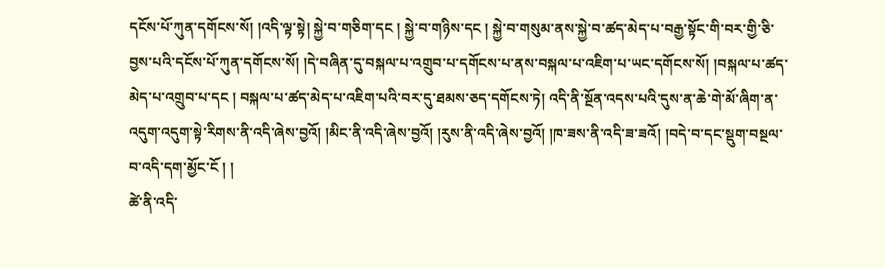དངོས་པོ་ཀུན་དགོངས་སོ། །འདི་ལྟ་སྟེ། སྐྱེ་བ་གཅིག་དང ། སྐྱེ་བ་གཉིས་དང ། སྐྱེ་བ་གསུམ་ནས་སྐྱེ་བ་ཚད་མེད་པ་བརྒྱ་སྟོང་གི་བར་གྱི་ཅི་བྱས་པའི་དངོས་པོ་ཀུན་དགོངས་སོ། །དེ་བཞིན་དུ་བསྐལ་པ་འགྲུབ་པ་དགོངས་པ་ནས་བསྐལ་པ་འཇིག་པ་ཡང་དགོངས་སོ། །བསྐལ་པ་ཚད་མེད་པ་འགྲུབ་པ་དང ། བསྐལ་པ་ཚད་མེད་པ་འཇིག་པའི་བར་དུ་ཐམས་ཅད་དགོངས་ཏེ། འདི་ནི་སྔོན་འདས་པའི་དུས་ན་ཆེ་གེ་མོ་ཞིག་ན་འདུག་འདུག་སྟེ་རིགས་ནི་འདི་ཞེས་བྱའོ། །མིང་ནི་འདི་ཞེས་བྱའོ། །རུས་ནི་འདི་ཞེས་བྱའོ། །ཁ་ཟས་ནི་འདི་ཟ་ཟའོ། །བདེ་བ་དང་སྡུག་བསྔལ་བ་འདི་དག་མྱོང་ངོ ། །
ཚེ་ནི་འདི་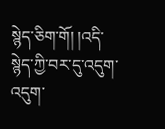སྙེད་ཅིག་གོ། །འདི་སྙེད་ཀྱི་བར་དུ་འདུག་འདུག་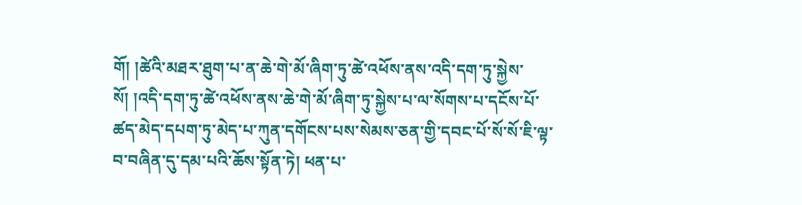གོ། །ཚེའི་མཐར་ཐུག་པ་ན་ཆེ་གེ་མོ་ཞིག་ཏུ་ཚེ་འཕོས་ནས་འདི་དག་ཏུ་སྐྱེས་སོ། །འདི་དག་ཏུ་ཚེ་འཕོས་ནས་ཆེ་གེ་མོ་ཞིག་ཏུ་སྐྱེས་པ་ལ་སོགས་པ་དངོས་པོ་ཚད་མེད་དཔག་ཏུ་མེད་པ་ཀུན་དགོངས་པས་སེམས་ཅན་གྱི་དབང་པོ་སོ་སོ་ཇི་ལྟ་བ་བཞིན་དུ་དམ་པའི་ཆོས་སྟོན་ཏེ། ཕན་པ་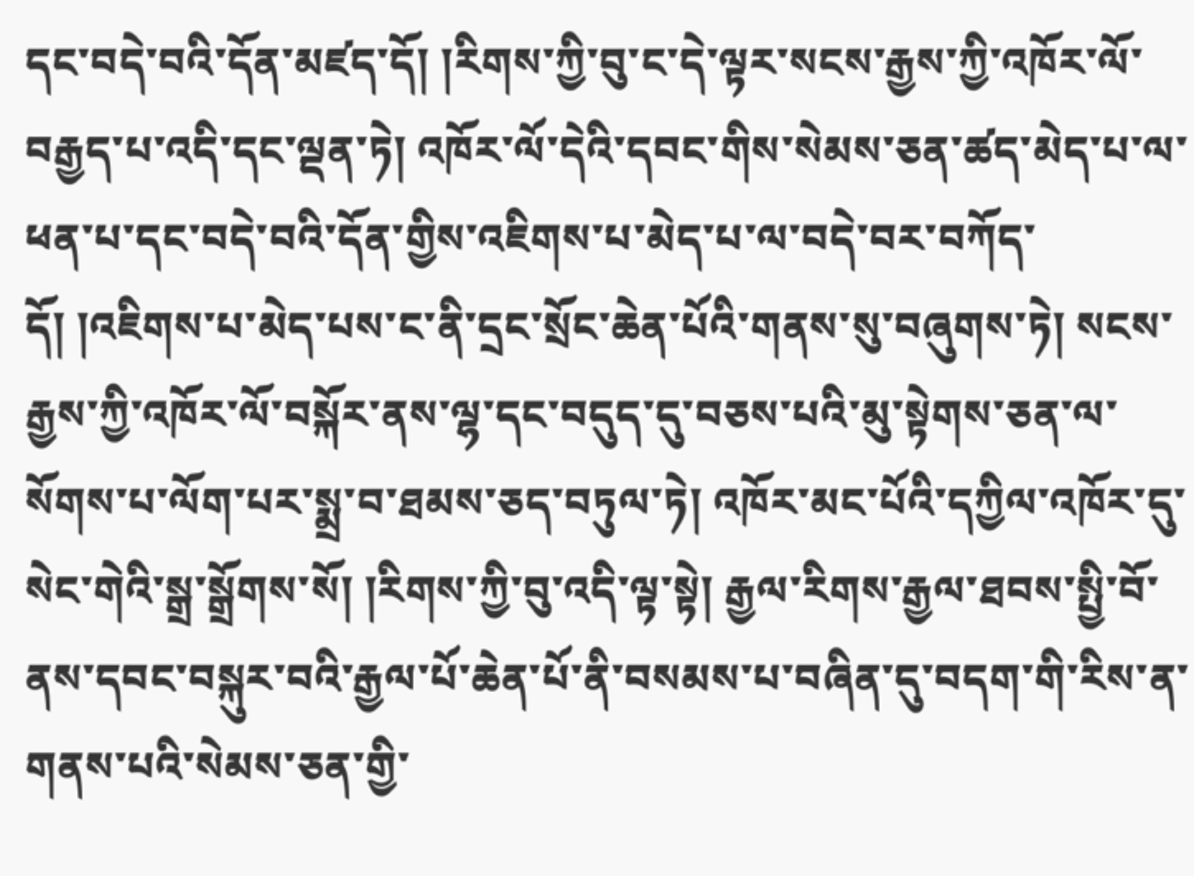དང་བདེ་བའི་དོན་མཛད་དོ། །རིགས་ཀྱི་བུ་ང་དེ་ལྟར་སངས་རྒྱས་ཀྱི་འཁོར་ལོ་བརྒྱད་པ་འདི་དང་ལྡན་ཏེ། འཁོར་ལོ་དེའི་དབང་གིས་སེམས་ཅན་ཚད་མེད་པ་ལ་ཕན་པ་དང་བདེ་བའི་དོན་གྱིས་འཇིགས་པ་མེད་པ་ལ་བདེ་བར་བཀོད་དོ། །འཇིགས་པ་མེད་པས་ང་ནི་དྲང་སྲོང་ཆེན་པོའི་གནས་སུ་བཞུགས་ཏེ། སངས་རྒྱས་ཀྱི་འཁོར་ལོ་བསྐོར་ནས་ལྷ་དང་བདུད་དུ་བཅས་པའི་མུ་སྟེགས་ཅན་ལ་སོགས་པ་ལོག་པར་སྨྲ་བ་ཐམས་ཅད་བཏུལ་ཏེ། འཁོར་མང་པོའི་དཀྱིལ་འཁོར་དུ་སེང་གེའི་སྒྲ་སྒྲོགས་སོ། །རིགས་ཀྱི་བུ་འདི་ལྟ་སྟེ། རྒྱལ་རིགས་རྒྱལ་ཐབས་སྤྱི་བོ་ནས་དབང་བསྐུར་བའི་རྒྱལ་པོ་ཆེན་པོ་ནི་བསམས་པ་བཞིན་དུ་བདག་གི་རིས་ན་གནས་པའི་སེམས་ཅན་གྱི་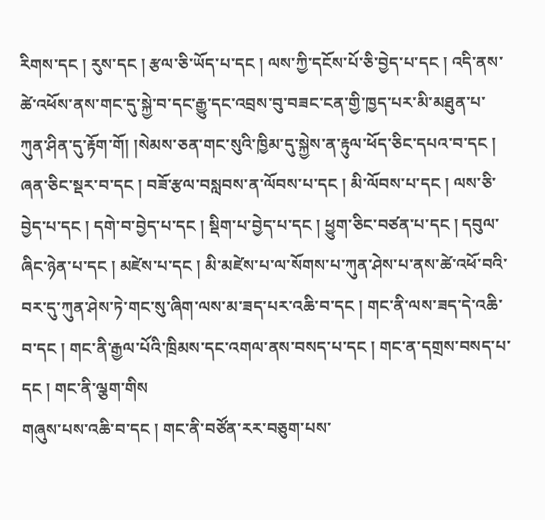རིགས་དང ། རུས་དང ། རྩལ་ཅི་ཡོད་པ་དང ། ལས་ཀྱི་དངོས་པོ་ཅི་བྱེད་པ་དང ། འདི་ནས་ཚེ་འཕོས་ནས་གང་དུ་སྐྱེ་བ་དང་རྒྱུ་དང་འབྲས་བུ་བཟང་ངན་གྱི་ཁྱད་པར་མི་མཐུན་པ་ཀུན་ཤིན་དུ་རྟོག་གོ། །སེམས་ཅན་གང་སུའི་ཁྱིམ་དུ་སྐྱེས་ན་རྟུལ་ཕོད་ཅིང་དཔའ་བ་དང ། ཞན་ཅིང་སྡར་བ་དང ། བཟོ་རྩལ་བསླབས་ན་ལོབས་པ་དང ། མི་ལོབས་པ་དང ། ལས་ཅི་བྱེད་པ་དང ། དགེ་བ་བྱེད་པ་དང ། སྡིག་པ་བྱེད་པ་དང ། ཕྱུག་ཅིང་བཙན་པ་དང ། དབུལ་ཞིང་ཉེན་པ་དང ། མཛེས་པ་དང ། མི་མཛེས་པ་ལ་སོགས་པ་ཀུན་ཤེས་པ་ནས་ཚེ་འཕོ་བའི་བར་དུ་ཀུན་ཤེས་ཏེ་གང་སུ་ཞིག་ལས་མ་ཟད་པར་འཆི་བ་དང ། གང་ནི་ལས་ཟད་དེ་འཆི་བ་དང ། གང་ནི་རྒྱལ་པོའི་ཁྲིམས་དང་འགལ་ནས་བསད་པ་དང ། གང་ན་དགྲས་བསད་པ་དང ། གང་ནི་ལྕག་གིས
གཞུས་པས་འཆི་བ་དང ། གང་ནི་བཙོན་རར་བཅུག་པས་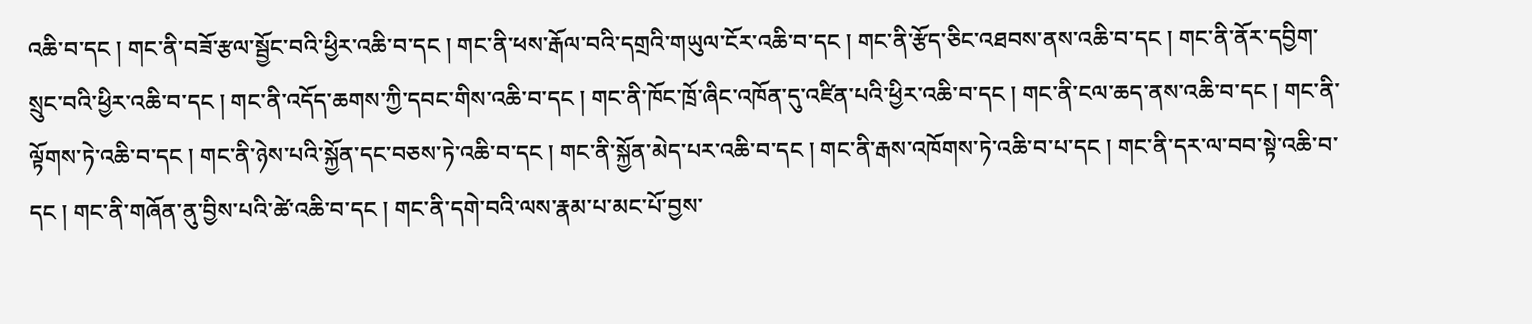འཆི་བ་དང ། གང་ནི་བཟོ་རྩལ་སྦྱོང་བའི་ཕྱིར་འཆི་བ་དང ། གང་ནི་ཕས་རྒོལ་བའི་དགྲའི་གཡུལ་ངོར་འཆི་བ་དང ། གང་ནི་རྩོད་ཅིང་འཐབས་ནས་འཆི་བ་དང ། གང་ནི་ནོར་དབྱིག་སྲུང་བའི་ཕྱིར་འཆི་བ་དང ། གང་ནི་འདོད་ཆགས་ཀྱི་དབང་གིས་འཆི་བ་དང ། གང་ནི་ཁོང་ཁྲོ་ཞིང་འཁོན་དུ་འཛིན་པའི་ཕྱིར་འཆི་བ་དང ། གང་ནི་ངལ་ཆད་ནས་འཆི་བ་དང ། གང་ནི་ལྟོགས་ཏེ་འཆི་བ་དང ། གང་ནི་ཉེས་པའི་སྐྱོན་དང་བཅས་ཏེ་འཆི་བ་དང ། གང་ནི་སྐྱོན་མེད་པར་འཆི་བ་དང ། གང་ནི་རྒས་འཁོགས་ཏེ་འཆི་བ་པ་དང ། གང་ནི་དར་ལ་བབ་སྟེ་འཆི་བ་དང ། གང་ནི་གཞོན་ནུ་བྱིས་པའི་ཚེ་འཆི་བ་དང ། གང་ནི་དགེ་བའི་ལས་རྣམ་པ་མང་པོ་བྱས་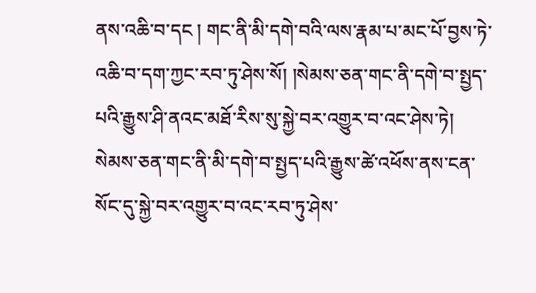ནས་འཆི་བ་དང ། གང་ནི་མི་དགེ་བའི་ལས་རྣམ་པ་མང་པོ་བྱས་ཏེ་འཆི་བ་དག་ཀྱང་རབ་ཏུ་ཤེས་སོ། །སེམས་ཅན་གང་ནི་དགེ་བ་སྤྱད་པའི་རྒྱུས་ཤི་ནའང་མཐོ་རིས་སུ་སྐྱེ་བར་འགྱུར་བ་འང་ཤེས་ཏེ། སེམས་ཅན་གང་ནི་མི་དགེ་བ་སྤྱད་པའི་རྒྱུས་ཚེ་འཕོས་ནས་ངན་སོང་དུ་སྐྱེ་བར་འགྱུར་བ་འང་རབ་ཏུ་ཤེས་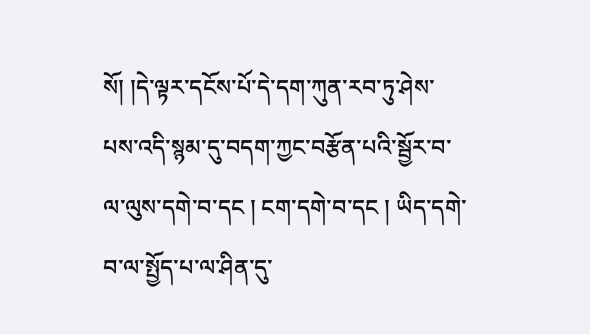སོ། །དེ་ལྟར་དངོས་པོ་དེ་དག་ཀུན་རབ་ཏུ་ཤེས་པས་འདི་སྙམ་དུ་བདག་ཀྱང་བརྩོན་པའི་སྦྱོར་བ་ལ་ལུས་དགེ་བ་དང ། ངག་དགེ་བ་དང ། ཡིད་དགེ་བ་ལ་སྤྱོད་པ་ལ་ཤིན་དུ་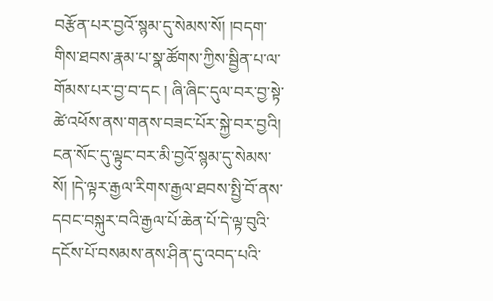བརྩོན་པར་བྱའོ་སྙམ་དུ་སེམས་སོ། །བདག་གིས་ཐབས་རྣམ་པ་སྣ་ཚོགས་ཀྱིས་སྦྱིན་པ་ལ་གོམས་པར་བྱ་བ་དང ། ཞི་ཞིང་དུལ་བར་བྱ་སྟེ་ཚེ་འཕོས་ནས་གནས་བཟང་པོར་སྐྱེ་བར་བྱའི། ངན་སོང་དུ་ལྟུང་བར་མི་བྱའོ་སྙམ་དུ་སེམས་སོ། །དེ་ལྟར་རྒྱལ་རིགས་རྒྱལ་ཐབས་སྤྱི་བོ་ནས་དབང་བསྐུར་བའི་རྒྱལ་པོ་ཆེན་པོ་དེ་ལྟ་བུའི་དངོས་པོ་བསམས་ནས་ཤིན་དུ་འབད་པའི་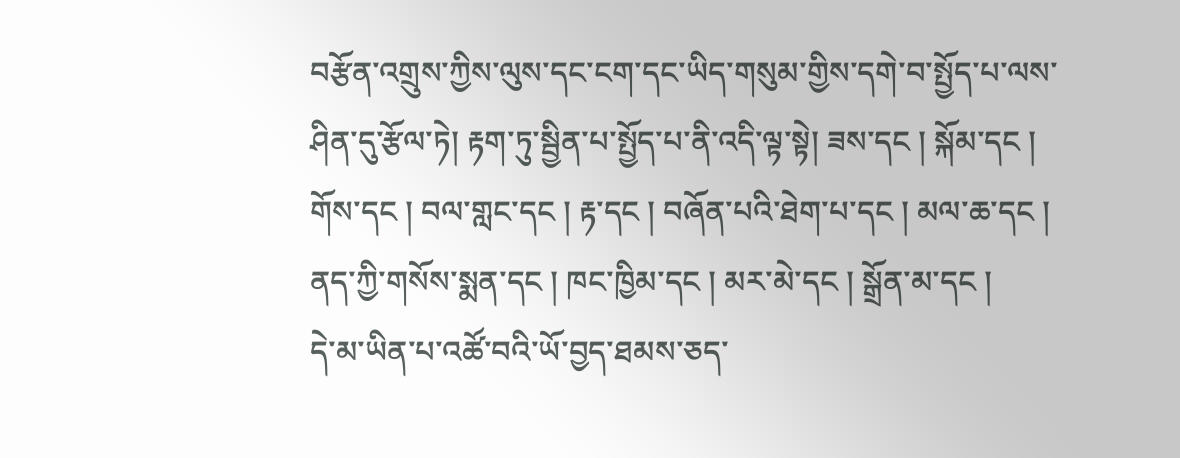བརྩོན་འགྲུས་ཀྱིས་ལུས་དང་ངག་དང་ཡིད་གསུམ་གྱིས་དགེ་བ་སྤྱོད་པ་ལས་ཤིན་དུ་རྩོལ་ཏེ། རྟག་ཏུ་སྦྱིན་པ་སྤྱོད་པ་ནི་འདི་ལྟ་སྟེ། ཟས་དང ། སྐོམ་དང ། གོས་དང ། བལ་གླང་དང ། རྟ་དང ། བཞོན་པའི་ཐེག་པ་དང ། མལ་ཆ་དང ། ནད་ཀྱི་གསོས་སྨན་དང ། ཁང་ཁྱིམ་དང ། མར་མེ་དང ། སྒྲོན་མ་དང །
དེ་མ་ཡིན་པ་འཚོ་བའི་ཡོ་བྱད་ཐམས་ཅད་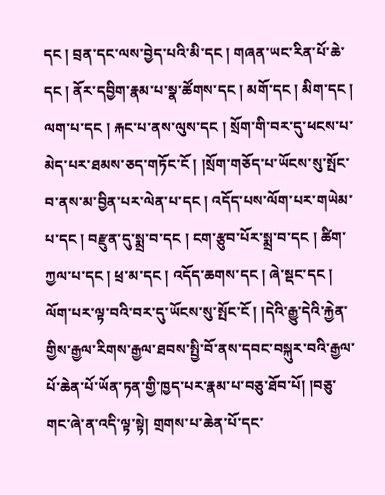དང ། བྲན་དང་ལས་བྱེད་པའི་མི་དང ། གཞན་ཡང་རིན་པོ་ཆེ་དང ། ནོར་དབྱིག་རྣམ་པ་སྣ་ཚོགས་དང ། མགོ་དང ། མིག་དང ། ལག་པ་དང ། རྐང་པ་ནས་ལུས་དང ། སྲོག་གི་བར་དུ་ཕངས་པ་མེད་པར་ཐམས་ཅད་གཏོང་ངོ ། །སྲོག་གཅོད་པ་ཡོངས་སུ་སྤོང་བ་ནས་མ་བྱིན་པར་ལེན་པ་དང ། འདོད་པས་ལོག་པར་གཡེམ་པ་དང ། བརྫུན་དུ་སྨྲ་བ་དང ། ངག་རྩུབ་པོར་སྨྲ་བ་དང ། ཚིག་ཀྱལ་པ་དང ། ཕྲ་མ་དང ། འདོད་ཆགས་དང ། ཞེ་སྡང་དང ། ལོག་པར་ལྟ་བའི་བར་དུ་ཡོངས་སུ་སྤོང་ངོ ། །དེའི་རྒྱུ་དེའི་རྐྱེན་གྱིས་རྒྱལ་རིགས་རྒྱལ་ཐབས་སྤྱི་བོ་ནས་དབང་བསྐུར་བའི་རྒྱལ་པོ་ཆེན་པོ་ཡོན་ཏན་གྱི་ཁྱད་པར་རྣམ་པ་བཅུ་ཐོབ་པོ། །བཅུ་གང་ཞེ་ན་འདི་ལྟ་སྟེ། གྲགས་པ་ཆེན་པོ་དང་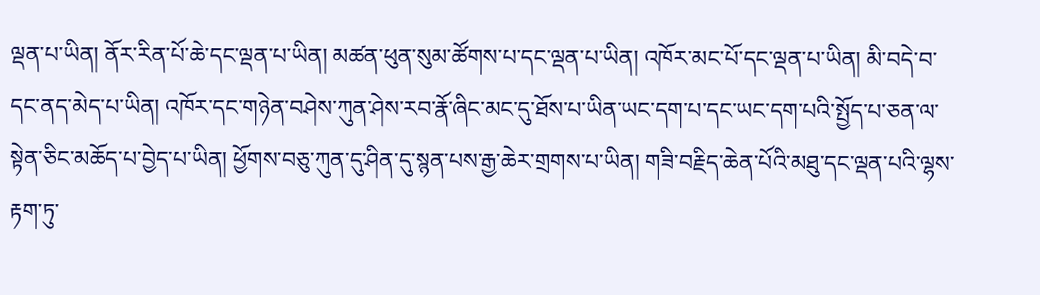ལྡན་པ་ཡིན། ནོར་རིན་པོ་ཆེ་དང་ལྡན་པ་ཡིན། མཚན་ཕུན་སུམ་ཚོགས་པ་དང་ལྡན་པ་ཡིན། འཁོར་མང་པོ་དང་ལྡན་པ་ཡིན། མི་བདེ་བ་དང་ནད་མེད་པ་ཡིན། འཁོར་དང་གཉེན་བཤེས་ཀུན་ཤེས་རབ་རྣོ་ཞིང་མང་དུ་ཐོས་པ་ཡིན་ཡང་དག་པ་དང་ཡང་དག་པའི་སྤྱོད་པ་ཅན་ལ་སྟེན་ཅིང་མཆོད་པ་བྱེད་པ་ཡིན། ཕྱོགས་བཅུ་ཀུན་དུ་ཤིན་དུ་སྙན་པས་རྒྱ་ཆེར་གྲགས་པ་ཡིན། གཟི་བརྗིད་ཆེན་པོའི་མཐུ་དང་ལྡན་པའི་ལྷས་རྟག་ཏུ་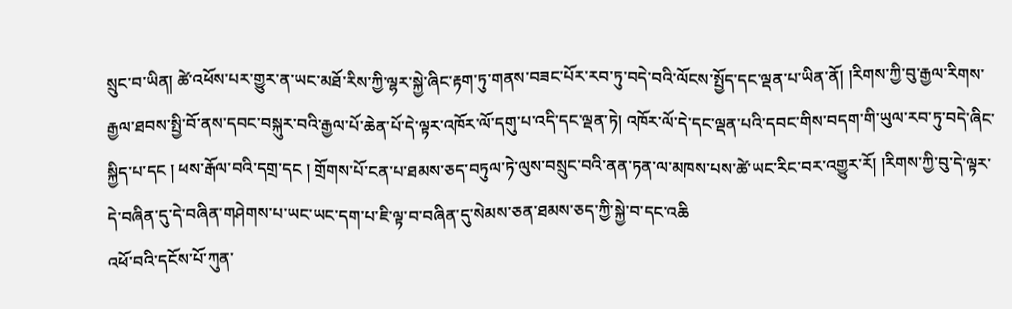སྲུང་བ་ཡིན། ཚེ་འཕོས་པར་གྱུར་ན་ཡང་མཐོ་རིས་ཀྱི་ལྷར་སྐྱེ་ཞིང་རྟག་ཏུ་གནས་བཟང་པོར་རབ་ཏུ་བདེ་བའི་ལོངས་སྤྱོད་དང་ལྡན་པ་ཡིན་ནོ། །རིགས་ཀྱི་བུ་རྒྱལ་རིགས་རྒྱལ་ཐབས་སྤྱི་བོ་ནས་དབང་བསྐུར་བའི་རྒྱལ་པོ་ཆེན་པོ་དེ་ལྟར་འཁོར་ལོ་དགུ་པ་འདི་དང་ལྡན་ཏེ། འཁོར་ལོ་དེ་དང་ལྡན་པའི་དབང་གིས་བདག་གི་ཡུལ་རབ་ཏུ་བདེ་ཞིང་སྐྱིད་པ་དང ། ཕས་རྒོལ་བའི་དགྲ་དང ། གྲོགས་པོ་ངན་པ་ཐམས་ཅད་བཏུལ་ཏེ་ལུས་བསྲུང་བའི་ནན་ཏན་ལ་མཁས་པས་ཚེ་ཡང་རིང་བར་འགྱུར་རོ། །རིགས་ཀྱི་བུ་དེ་ལྟར་དེ་བཞིན་དུ་དེ་བཞིན་གཤེགས་པ་ཡང་ཡང་དག་པ་ཇི་ལྟ་བ་བཞིན་དུ་སེམས་ཅན་ཐམས་ཅད་ཀྱི་སྐྱེ་བ་དང་འཆི
འཕོ་བའི་དངོས་པོ་ཀུན་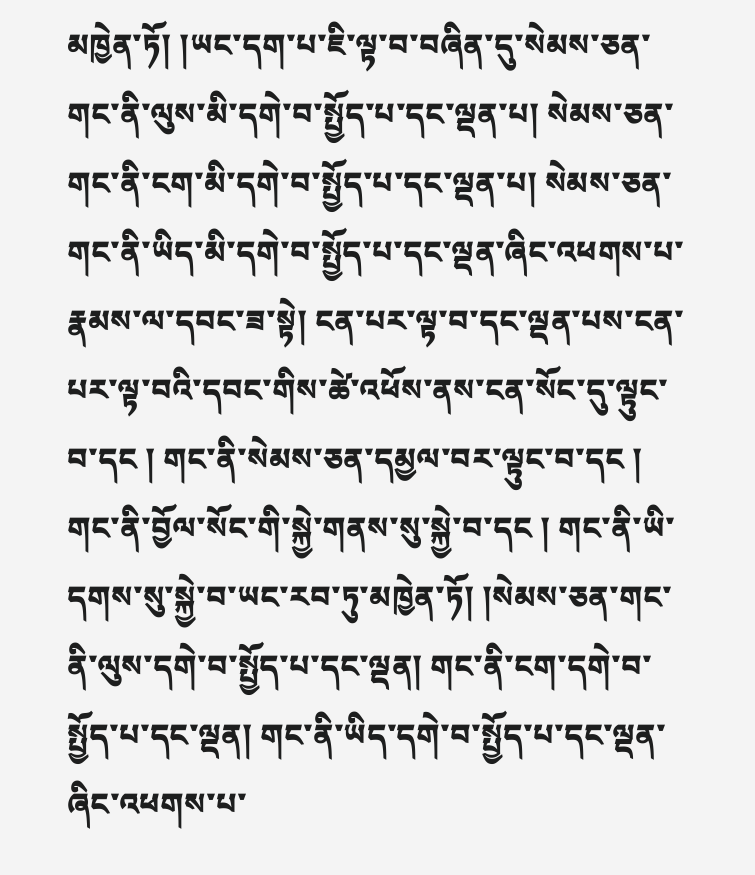མཁྱེན་ཏོ། །ཡང་དག་པ་ཇི་ལྟ་བ་བཞིན་དུ་སེམས་ཅན་གང་ནི་ལུས་མི་དགེ་བ་སྤྱོད་པ་དང་ལྡན་པ། སེམས་ཅན་གང་ནི་ངག་མི་དགེ་བ་སྤྱོད་པ་དང་ལྡན་པ། སེམས་ཅན་གང་ནི་ཡིད་མི་དགེ་བ་སྤྱོད་པ་དང་ལྡན་ཞིང་འཕགས་པ་རྣམས་ལ་དབང་ཟ་སྟེ། ངན་པར་ལྟ་བ་དང་ལྡན་པས་ངན་པར་ལྟ་བའི་དབང་གིས་ཚེ་འཕོས་ནས་ངན་སོང་དུ་ལྟུང་བ་དང ། གང་ནི་སེམས་ཅན་དམྱལ་བར་ལྟུང་བ་དང ། གང་ནི་བྱོལ་སོང་གི་སྐྱེ་གནས་སུ་སྐྱེ་བ་དང ། གང་ནི་ཡི་དགས་སུ་སྐྱེ་བ་ཡང་རབ་ཏུ་མཁྱེན་ཏོ། །སེམས་ཅན་གང་ནི་ལུས་དགེ་བ་སྤྱོད་པ་དང་ལྡན། གང་ནི་ངག་དགེ་བ་སྤྱོད་པ་དང་ལྡན། གང་ནི་ཡིད་དགེ་བ་སྤྱོད་པ་དང་ལྡན་ཞིང་འཕགས་པ་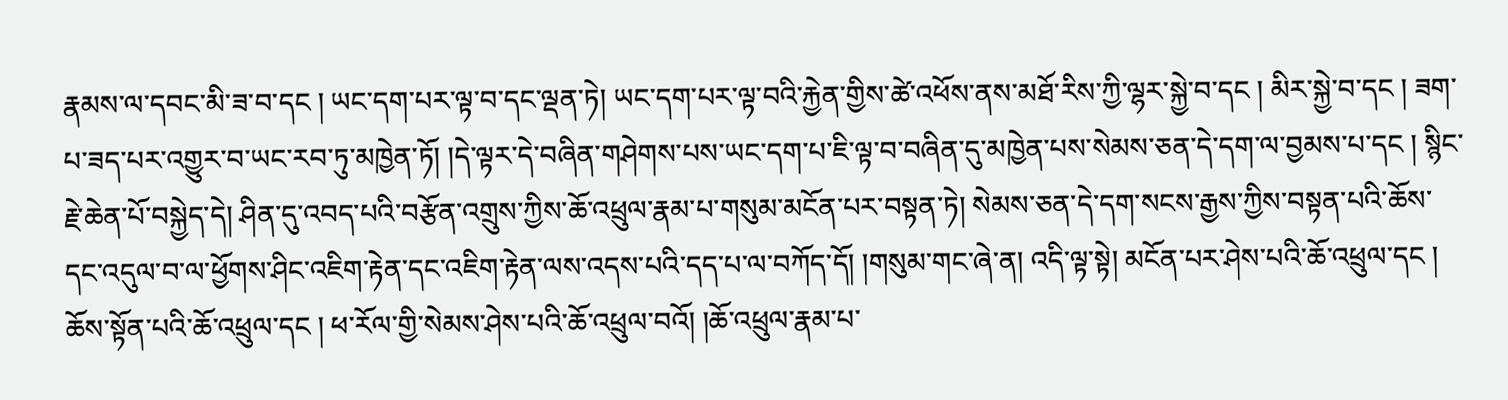རྣམས་ལ་དབང་མི་ཟ་བ་དང ། ཡང་དག་པར་ལྟ་བ་དང་ལྡན་ཏེ། ཡང་དག་པར་ལྟ་བའི་རྐྱེན་གྱིས་ཚེ་འཕོས་ནས་མཐོ་རིས་ཀྱི་ལྷར་སྐྱེ་བ་དང ། མིར་སྐྱེ་བ་དང ། ཟག་པ་ཟད་པར་འགྱུར་བ་ཡང་རབ་ཏུ་མཁྱེན་ཏོ། །དེ་ལྟར་དེ་བཞིན་གཤེགས་པས་ཡང་དག་པ་ཇི་ལྟ་བ་བཞིན་དུ་མཁྱེན་པས་སེམས་ཅན་དེ་དག་ལ་བྱམས་པ་དང ། སྙིང་རྗེ་ཆེན་པོ་བསྐྱེད་དེ། ཤིན་དུ་འབད་པའི་བརྩོན་འགྲུས་ཀྱིས་ཆོ་འཕྲུལ་རྣམ་པ་གསུམ་མངོན་པར་བསྟན་ཏེ། སེམས་ཅན་དེ་དག་སངས་རྒྱས་ཀྱིས་བསྟན་པའི་ཆོས་དང་འདུལ་བ་ལ་ཕྱོགས་ཤིང་འཇིག་རྟེན་དང་འཇིག་རྟེན་ལས་འདས་པའི་དད་པ་ལ་བཀོད་དོ། །གསུམ་གང་ཞེ་ན། འདི་ལྟ་སྟེ། མངོན་པར་ཤེས་པའི་ཆོ་འཕྲུལ་དང ། ཆོས་སྟོན་པའི་ཆོ་འཕྲུལ་དང ། ཕ་རོལ་གྱི་སེམས་ཤེས་པའི་ཆོ་འཕྲུལ་བའོ། །ཆོ་འཕྲུལ་རྣམ་པ་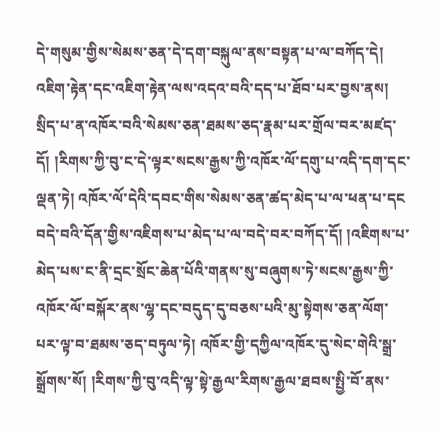དེ་གསུམ་གྱིས་སེམས་ཅན་དེ་དག་བསྐུལ་ནས་བསྟན་པ་ལ་བཀོད་དེ། འཇིག་རྟེན་དང་འཇིག་རྟེན་ལས་འདའ་བའི་དད་པ་ཐོབ་པར་བྱས་ནས། སྲིད་པ་ན་འཁོར་བའི་སེམས་ཅན་ཐམས་ཅད་རྣམ་པར་གྲོལ་བར་མཛད་དོ། །རིགས་ཀྱི་བུ་ང་དེ་ལྟར་སངས་རྒྱས་ཀྱི་འཁོར་ལོ་དགུ་པ་འདི་དག་དང་ལྡན་ཏེ། འཁོར་ལོ་དེའི་དབང་གིས་སེམས་ཅན་ཚད་མེད་པ་ལ་ཕན་པ་དང
བདེ་བའི་དོན་གྱིས་འཇིགས་པ་མེད་པ་ལ་བདེ་བར་བཀོད་དོ། །འཇིགས་པ་མེད་པས་ང་ནི་དྲང་སྲོང་ཆེན་པོའི་གནས་སུ་བཞུགས་ཏེ་སངས་རྒྱས་ཀྱི་འཁོར་ལོ་བསྐོར་ནས་ལྷ་དང་བདུད་དུ་བཅས་པའི་མུ་སྟེགས་ཅན་ལོག་པར་ལྟ་བ་ཐམས་ཅད་བཏུལ་ཏེ། འཁོར་གྱི་དཀྱིལ་འཁོར་དུ་སེང་གེའི་སྒྲ་སྒྲོགས་སོ། །རིགས་ཀྱི་བུ་འདི་ལྟ་སྟེ་རྒྱལ་རིགས་རྒྱལ་ཐབས་སྤྱི་བོ་ནས་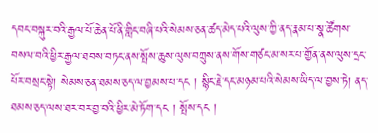དབང་བསྐུར་བའི་རྒྱལ་པོ་ཆེན་པོ་ནི་གླིང་བཞི་པའི་སེམས་ཅན་ཚད་མེད་པའི་ལུས་ཀྱི་ནད་རྣམ་པ་སྣ་ཚོགས་བསལ་བའི་ཕྱིར་རྒྱལ་ཐབས་བཏང་ནས་སྤོས་ཆུས་ལུས་བཀྲུས་ནས་གོས་གཙང་མ་སར་པ་གྱོན་ནས་ལུས་དྲང་པོར་བསྲང་སྟེ། སེམས་ཅན་ཐམས་ཅད་ལ་བྱམས་པ་དང ། སྙིང་རྗེ་དང་མཉམ་པའི་སེམས་ཡིད་ལ་བྱས་ཏེ། ནད་ཐམས་ཅད་ལས་ཐར་བར་བྱ་བའི་ཕྱིར་མེ་ཏོག་དང ། སྤོས་དང །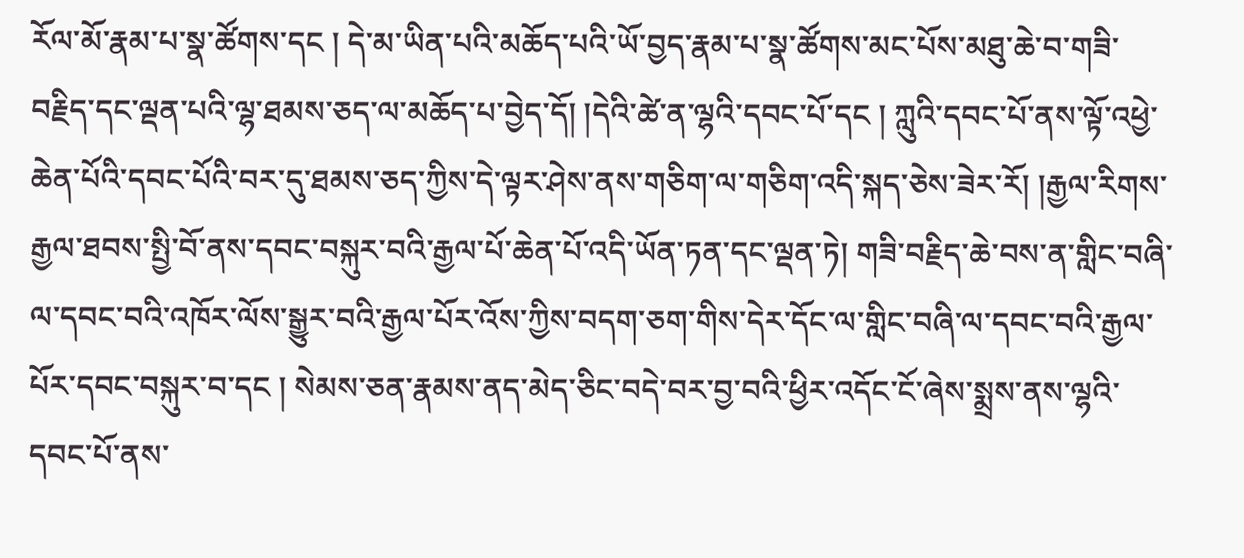རོལ་མོ་རྣམ་པ་སྣ་ཚོགས་དང ། དེ་མ་ཡིན་པའི་མཆོད་པའི་ཡོ་བྱད་རྣམ་པ་སྣ་ཚོགས་མང་པོས་མཐུ་ཆེ་བ་གཟི་བརྗིད་དང་ལྡན་པའི་ལྷ་ཐམས་ཅད་ལ་མཆོད་པ་བྱེད་དོ། །དེའི་ཚེ་ན་ལྷའི་དབང་པོ་དང ། ཀླུའི་དབང་པོ་ནས་ལྟོ་འཕྱེ་ཆེན་པོའི་དབང་པོའི་བར་དུ་ཐམས་ཅད་ཀྱིས་དེ་ལྟར་ཤེས་ནས་གཅིག་ལ་གཅིག་འདི་སྐད་ཅེས་ཟེར་རོ། །རྒྱལ་རིགས་རྒྱལ་ཐབས་སྤྱི་བོ་ནས་དབང་བསྐུར་བའི་རྒྱལ་པོ་ཆེན་པོ་འདི་ཡོན་ཏན་དང་ལྡན་ཏེ། གཟི་བརྗིད་ཆེ་བས་ན་གླིང་བཞི་ལ་དབང་བའི་འཁོར་ལོས་སྒྱུར་བའི་རྒྱལ་པོར་འོས་ཀྱིས་བདག་ཅག་གིས་དེར་དོང་ལ་གླིང་བཞི་ལ་དབང་བའི་རྒྱལ་པོར་དབང་བསྐུར་བ་དང ། སེམས་ཅན་རྣམས་ནད་མེད་ཅིང་བདེ་བར་བྱ་བའི་ཕྱིར་འདོང་ངོ་ཞེས་སྨྲས་ནས་ལྷའི་དབང་པོ་ནས་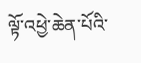ལྟོ་འཕྱེ་ཆེན་པོའི་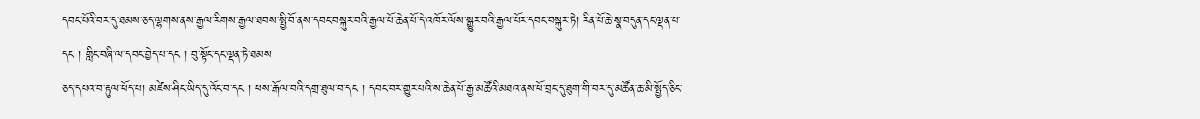དབང་པོའི་བར་དུ་ཐམས་ཅད་ལྷགས་ནས་རྒྱལ་རིགས་རྒྱལ་ཐབས་སྤྱི་བོ་ནས་དབང་བསྐུར་བའི་རྒྱལ་པོ་ཆེན་པོ་དེ་འཁོར་ལོས་སྒྱུར་བའི་རྒྱལ་པོར་དབང་བསྐུར་ཏེ། རིན་པོ་ཆེ་སྣ་བདུན་དང་ལྡན་པ་དང ། གླིང་བཞི་ལ་དབང་བྱེད་པ་དང ། བུ་སྟོང་དང་ལྡན་ཏེ་ཐམས
ཅད་དཔའ་བ་རྟུལ་ཕོད་པ། མཛེས་ཤིང་ཡིད་དུ་འོང་བ་དང ། ཕས་རྒོལ་བའི་དགྲ་ཐུལ་བ་དང ། དབང་བར་གྱུར་པའི་ས་ཆེན་པོ་རྒྱ་མཚོའི་མཐའ་ནས་ཕོ་བྲང་དུ་ཐུག་གི་བར་དུ་མཚོན་ཆ་མི་སྤྱོད་ཅིང་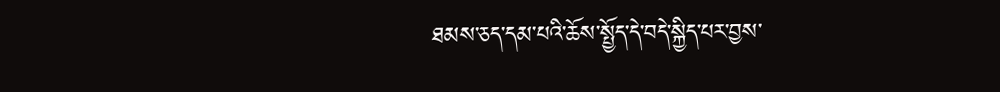ཐམས་ཅད་དམ་པའི་ཆོས་སྤྱོད་དེ་བདེ་སྐྱིད་པར་བྱས་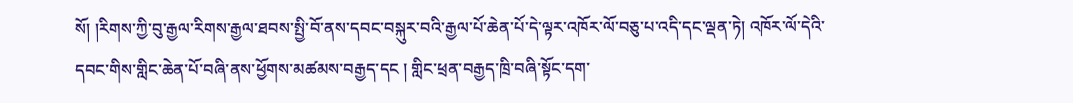སོ། །རིགས་ཀྱི་བུ་རྒྱལ་རིགས་རྒྱལ་ཐབས་སྤྱི་བོ་ནས་དབང་བསྐུར་བའི་རྒྱལ་པོ་ཆེན་པོ་དེ་ལྟར་འཁོར་ལོ་བཅུ་པ་འདི་དང་ལྡན་ཏེ། འཁོར་ལོ་དེའི་དབང་གིས་གླིང་ཆེན་པོ་བཞི་ནས་ཕྱོགས་མཚམས་བརྒྱད་དང ། གླིང་ཕྲན་བརྒྱད་ཁྲི་བཞི་སྟོང་དག་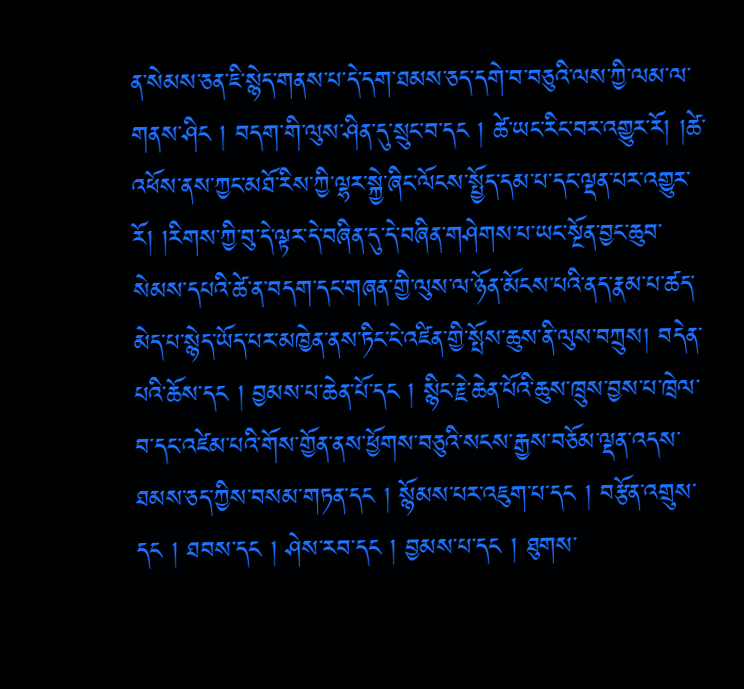ན་སེམས་ཅན་ཇི་སྙེད་གནས་པ་དེ་དག་ཐམས་ཅད་དགེ་བ་བཅུའི་ལས་ཀྱི་ལམ་ལ་གནས་ཤིང ། བདག་གི་ལུས་ཤིན་དུ་སྲུང་བ་དང ། ཚེ་ཡང་རིང་བར་འགྱུར་རོ། །ཚེ་འཕོས་ནས་ཀྱང་མཐོ་རིས་ཀྱི་ལྷར་སྐྱེ་ཞིང་ལོངས་སྤྱོད་དམ་པ་དང་ལྡན་པར་འགྱུར་རོ། །རིགས་ཀྱི་བུ་དེ་ལྟར་དེ་བཞིན་དུ་དེ་བཞིན་གཤེགས་པ་ཡང་སྔོན་བྱང་ཆུབ་སེམས་དཔའི་ཚེ་ན་བདག་དང་གཞན་གྱི་ལུས་ལ་ཉོན་མོངས་པའི་ནད་རྣམ་པ་ཚད་མེད་པ་སྙེད་ཡོད་པར་མཁྱེན་ནས་ཏིང་ངེ་འཛིན་གྱི་སྤོས་ཆུས་ནི་ལུས་བཀྲུས། བདེན་པའི་ཆོས་དང ། བྱམས་པ་ཆེན་པོ་དང ། སྙིང་རྗེ་ཆེན་པོའི་ཆུས་ཁྲུས་བྱས་པ་ཁྲེལ་བ་དང་འཛེམ་པའི་གོས་གྱོན་ནས་ཕྱོགས་བཅུའི་སངས་རྒྱས་བཅོམ་ལྡན་འདས་ཐམས་ཅད་ཀྱིས་བསམ་གཏན་དང ། སྙོམས་པར་འཇུག་པ་དང ། བརྩོན་འགྲུས་དང ། ཐབས་དང ། ཤེས་རབ་དང ། བྱམས་པ་དང ། ཐུགས་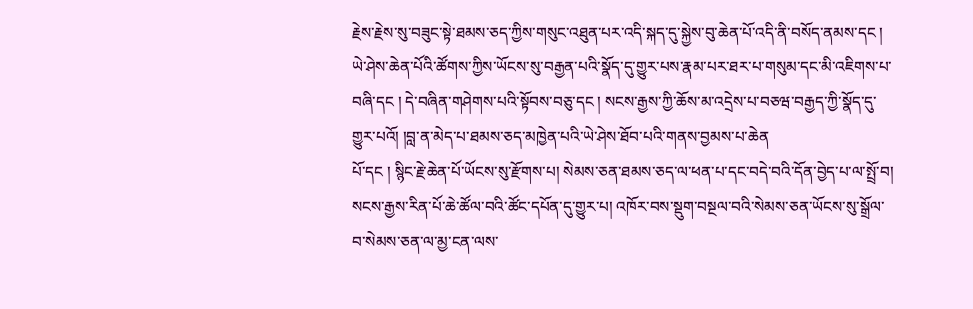རྗེས་རྗེས་སུ་བཟུང་སྟེ་ཐམས་ཅད་ཀྱིས་གསུང་འཐུན་པར་འདི་སྐད་དུ་སྐྱེས་བུ་ཆེན་པོ་འདི་ནི་བསོད་ནམས་དང ། ཡེ་ཤེས་ཆེན་པོའི་ཚོགས་ཀྱིས་ཡོངས་སུ་བརྒྱན་པའི་སྣོད་དུ་གྱུར་པས་རྣམ་པར་ཐར་པ་གསུམ་དང་མི་འཇིགས་པ་བཞི་དང ། དེ་བཞིན་གཤེགས་པའི་སྟོབས་བཅུ་དང ། སངས་རྒྱས་ཀྱི་ཆོས་མ་འདྲེས་པ་བཅཝ་བརྒྱད་ཀྱི་སྣོད་དུ་གྱུར་པའོ། །བླ་ན་མེད་པ་ཐམས་ཅད་མཁྱེན་པའི་ཡེ་ཤེས་ཐོབ་པའི་གནས་བྱམས་པ་ཆེན
པོ་དང ། སྙིང་རྗེ་ཆེན་པོ་ཡོངས་སུ་རྫོགས་པ། སེམས་ཅན་ཐམས་ཅད་ལ་ཕན་པ་དང་བདེ་བའི་དོན་བྱེད་པ་ལ་སྤྲོ་བ། སངས་རྒྱས་རིན་པོ་ཆེ་ཚོལ་བའི་ཚོང་དཔོན་དུ་གྱུར་པ། འཁོར་བས་སྡུག་བསྔལ་བའི་སེམས་ཅན་ཡོངས་སུ་སྒྲོལ་བ་སེམས་ཅན་ལ་མྱ་ངན་ལས་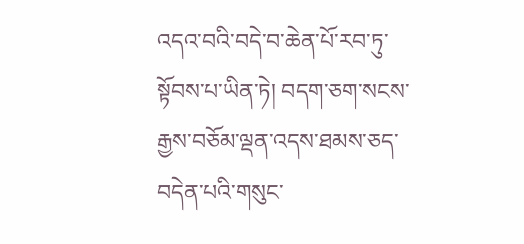འདའ་བའི་བདེ་བ་ཆེན་པོ་རབ་ཏུ་སྟོབས་པ་ཡིན་ཏེ། བདག་ཅག་སངས་རྒྱས་བཅོམ་ལྡན་འདས་ཐམས་ཅད་བདེན་པའི་གསུང་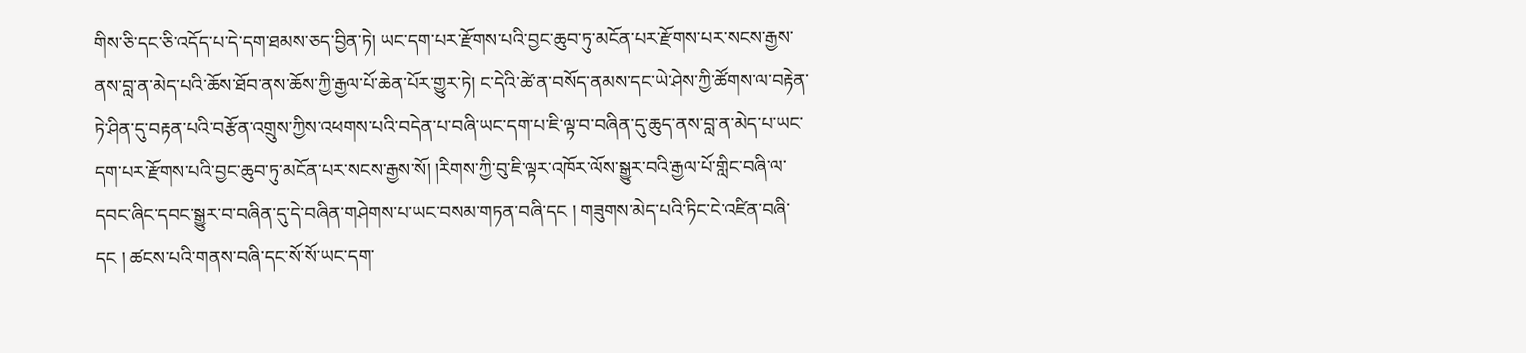གིས་ཅི་དང་ཅི་འདོད་པ་དེ་དག་ཐམས་ཅད་བྱིན་ཏེ། ཡང་དག་པར་རྫོགས་པའི་བྱང་ཆུབ་ཏུ་མངོན་པར་རྫོགས་པར་སངས་རྒྱས་ནས་བླ་ན་མེད་པའི་ཆོས་ཐོབ་ནས་ཆོས་ཀྱི་རྒྱལ་པོ་ཆེན་པོར་གྱུར་ཏེ། ང་དེའི་ཚེ་ན་བསོད་ནམས་དང་ཡེ་ཤེས་ཀྱི་ཚོགས་ལ་བརྟེན་ཏེ་ཤིན་དུ་བརྟན་པའི་བརྩོན་འགྲུས་ཀྱིས་འཕགས་པའི་བདེན་པ་བཞི་ཡང་དག་པ་ཇི་ལྟ་བ་བཞིན་དུ་ཆུད་ནས་བླ་ན་མེད་པ་ཡང་དག་པར་རྫོགས་པའི་བྱང་ཆུབ་ཏུ་མངོན་པར་སངས་རྒྱས་སོ། །རིགས་ཀྱི་བུ་ཇི་ལྟར་འཁོར་ལོས་སྒྱུར་བའི་རྒྱལ་པོ་གླིང་བཞི་ལ་དབང་ཞིང་དབང་སྒྱུར་བ་བཞིན་དུ་དེ་བཞིན་གཤེགས་པ་ཡང་བསམ་གཏན་བཞི་དང ། གཟུགས་མེད་པའི་ཏིང་ངེ་འཛིན་བཞི་དང ། ཚངས་པའི་གནས་བཞི་དང་སོ་སོ་ཡང་དག་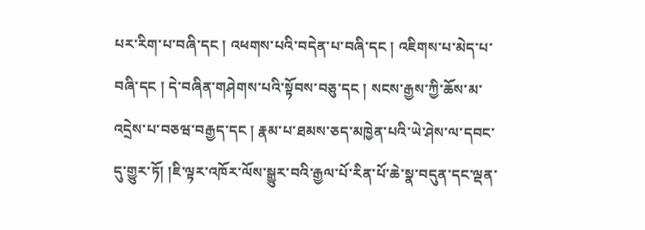པར་རིག་པ་བཞི་དང ། འཕགས་པའི་བདེན་པ་བཞི་དང ། འཇིགས་པ་མེད་པ་བཞི་དང ། དེ་བཞིན་གཤེགས་པའི་སྟོབས་བཅུ་དང ། སངས་རྒྱས་ཀྱི་ཆོས་མ་འདྲེས་པ་བཅཝ་བརྒྱད་དང ། རྣམ་པ་ཐམས་ཅད་མཁྱེན་པའི་ཡེ་ཤེས་ལ་དབང་དུ་གྱུར་ཏོ། །ཇི་ལྟར་འཁོར་ལོས་སྒྱུར་བའི་རྒྱལ་པོ་རིན་པོ་ཆེ་སྣ་བདུན་དང་ལྡན་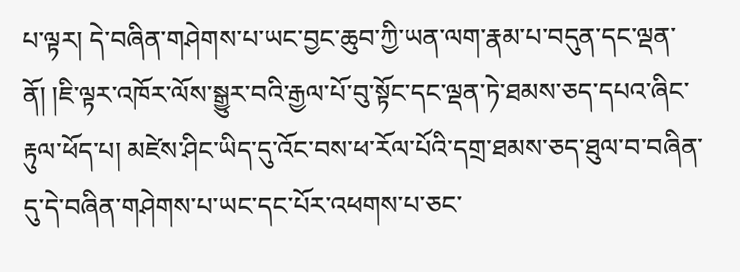པ་ལྟར། དེ་བཞིན་གཤེགས་པ་ཡང་བྱང་ཆུབ་ཀྱི་ཡན་ལག་རྣམ་པ་བདུན་དང་ལྡན་ནོ། །ཇི་ལྟར་འཁོར་ལོས་སྒྱུར་བའི་རྒྱལ་པོ་བུ་སྟོང་དང་ལྡན་ཏེ་ཐམས་ཅད་དཔའ་ཞིང་རྟུལ་ཕོད་པ། མཛེས་ཤིང་ཡིད་དུ་འོང་བས་ཕ་རོལ་པོའི་དགྲ་ཐམས་ཅད་ཐུལ་བ་བཞིན་དུ་དེ་བཞིན་གཤེགས་པ་ཡང་དང་པོར་འཕགས་པ་ཅང་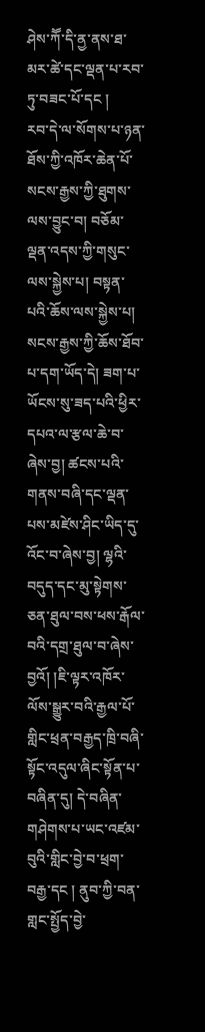ཤེས་ཀཽ་དི་ནྱ་ནས་ཐ་མར་ཚེ་དང་ལྡན་པ་རབ་ཏུ་བཟང་པོ་དང །
རབ་དེ་ལ་སོགས་པ་ཉན་ཐོས་ཀྱི་འཁོར་ཆེན་པོ་སངས་རྒྱས་ཀྱི་ཐུགས་ལས་བྱུང་བ། བཅོམ་ལྡན་འདས་ཀྱི་གསུང་ལས་སྐྱེས་པ། བསྟན་པའི་ཆོས་ལས་སྐྱེས་པ། སངས་རྒྱས་ཀྱི་ཆོས་ཐོབ་པ་དག་ཡོད་དེ། ཟག་པ་ཡོངས་སུ་ཟད་པའི་ཕྱིར་དཔའ་ལ་རྩལ་ཆེ་བ་ཞེས་བྱ། ཚངས་པའི་གནས་བཞི་དང་ལྡན་པས་མཛེས་ཤིང་ཡིད་དུ་འོང་བ་ཞེས་བྱ། ལྷའི་བདུད་དང་མུ་སྟེགས་ཅན་ཐུལ་བས་ཕས་རྒོལ་བའི་དགྲ་ཐུལ་བ་ཞེས་བྱའོ། །ཇི་ལྟར་འཁོར་ལོས་སྒྱུར་བའི་རྒྱལ་པོ་གླིང་ཕྲན་བརྒྱད་ཁྲི་བཞི་སྟོང་འདུལ་ཞིང་སྟོན་པ་བཞིན་དུ། དེ་བཞིན་གཤེགས་པ་ཡང་འཛམ་བུའི་གླིང་བྱེ་བ་ཕྲག་བརྒྱ་དང ། ནུབ་ཀྱི་བན་གླང་སྤྱོད་བྱེ་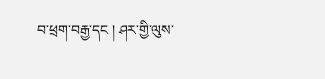བ་ཕྲག་བརྒྱ་དང ། ཤར་གྱི་ལུས་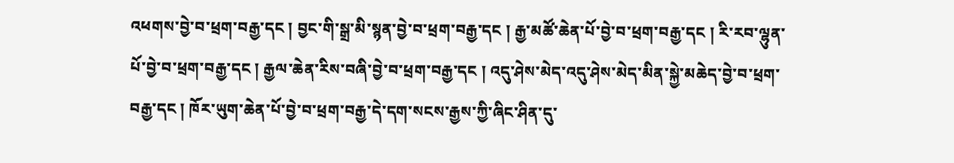འཕགས་བྱེ་བ་ཕྲག་བརྒྱ་དང ། བྱང་གི་སྒྲ་མི་སྙན་བྱེ་བ་ཕྲག་བརྒྱ་དང ། རྒྱ་མཚོ་ཆེན་པོ་བྱེ་བ་ཕྲག་བརྒྱ་དང ། རི་རབ་ལྷུན་པོ་བྱེ་བ་ཕྲག་བརྒྱ་དང ། རྒྱལ་ཆེན་རིས་བཞི་བྱེ་བ་ཕྲག་བརྒྱ་དང ། འདུ་ཤེས་མེད་འདུ་ཤེས་མེད་མིན་སྐྱེ་མཆེད་བྱེ་བ་ཕྲག་བརྒྱ་དང ། ཁོར་ཡུག་ཆེན་པོ་བྱེ་བ་ཕྲག་བརྒྱ་དེ་དག་སངས་རྒྱས་ཀྱི་ཞིང་ཤིན་དུ་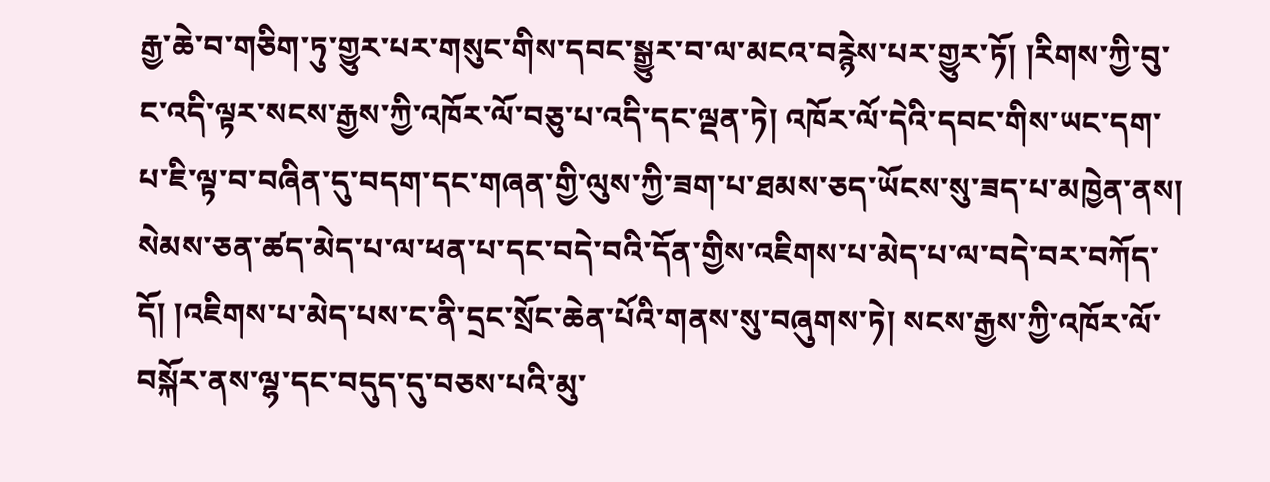རྒྱ་ཆེ་བ་གཅིག་ཏུ་གྱུར་པར་གསུང་གིས་དབང་སྒྱུར་བ་ལ་མངའ་བརྙེས་པར་གྱུར་ཏོ། །རིགས་ཀྱི་བུ་ང་འདི་ལྟར་སངས་རྒྱས་ཀྱི་འཁོར་ལོ་བཅུ་པ་འདི་དང་ལྡན་ཏེ། འཁོར་ལོ་དེའི་དབང་གིས་ཡང་དག་པ་ཇི་ལྟ་བ་བཞིན་དུ་བདག་དང་གཞན་གྱི་ལུས་ཀྱི་ཟག་པ་ཐམས་ཅད་ཡོངས་སུ་ཟད་པ་མཁྱེན་ནས། སེམས་ཅན་ཚད་མེད་པ་ལ་ཕན་པ་དང་བདེ་བའི་དོན་གྱིས་འཇིགས་པ་མེད་པ་ལ་བདེ་བར་བཀོད་དོ། །འཇིགས་པ་མེད་པས་ང་ནི་དྲང་སྲོང་ཆེན་པོའི་གནས་སུ་བཞུགས་ཏེ། སངས་རྒྱས་ཀྱི་འཁོར་ལོ་བསྐོར་ནས་ལྷ་དང་བདུད་དུ་བཅས་པའི་མུ་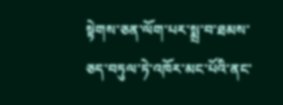སྟེགས་ཅན་ལོག་པར་སྨྲ་བ་ཐམས་ཅད་བཏུལ་ཏེ་འཁོར་མང་པོའི་ནང་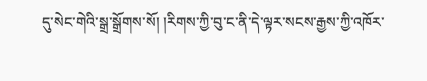དུ་སེང་གེའི་སྒྲ་སྒྲོགས་སོ། །རིགས་ཀྱི་བུ་ང་ནི་དེ་ལྟར་སངས་རྒྱས་ཀྱི་འཁོར་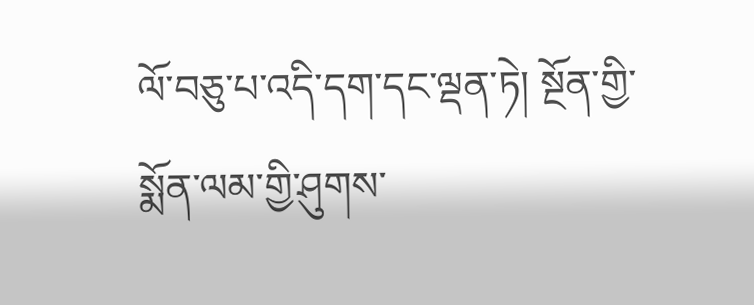ལོ་བཅུ་པ་འདི་དག་དང་ལྡན་ཏེ། སྔོན་གྱི་སྨོན་ལམ་གྱི་ཤུགས་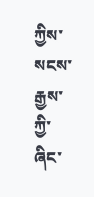ཀྱིས་སངས་རྒྱས་ཀྱི་ཞིང་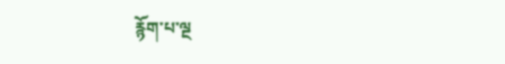རྙོག་པ་ལྔ